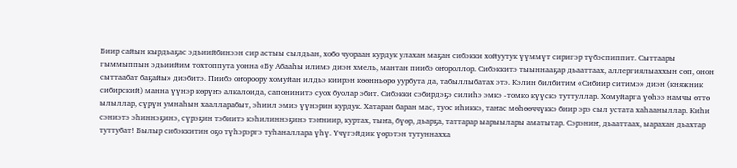Биир сайын кырдьаҕас эдьиийбинээн сир астыы сылдьан, хобо чуораан курдук улахан маҕан сибэкки хойуутук үүммүт сиригэр түбэспиппит. Сыттаары гыммыппын эдьиийим тохтоппута уонна «Бу Абааһы илимэ диэн хмель, мантан пиибэ оҥороллор. Сибэккитэ тыыннааҕар дьааттаах, аллергиялыаххын сөп, онон сыттаабат баҕайы» диэбитэ. Пиибэ оҥороору хомуйан илдьэ киирэн көөнньөрө уурбута да, табыллыбатах этэ. Кэлин билбитим «Сибиир ситимэ» диэн (княжник сибирский) манна үүнэр көрүҥэ алкалоида, сапонинитэ суох буолар эбит. Сибэкки сэбирдэҕэ силиһэ эмкэ -томко күүскэ туттуллар. Хомуйарга үөһээ намчы өттө ылыллар, сүрүн умнаһын хаалларабыт, эһиил эмиэ үүнэрин курдук. Хатаран баран мас, туос иһиккэ, таҥас мөһөөччүккэ биир эрэ сыл устата хаһааныллар. Киһи сэниэтэ эһиннэҕинэ, сүрэҕин тэбиитэ кэһилиннэҕинэ тэҥниир, куртах, тыҥа, бүөр, дьарҕа, таттарар ыарыылары аматытар. Сэрэниҥ, дьааттаах, ыарахан дьахтар туттубат! Былыр сибэккитин оҕо түһэрэргэ туһаналлара үһү. Үчүгэйдик үөрэтэн тутуннахха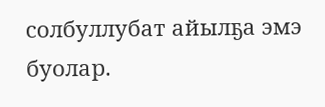солбуллубат айылҕа эмэ буолар.